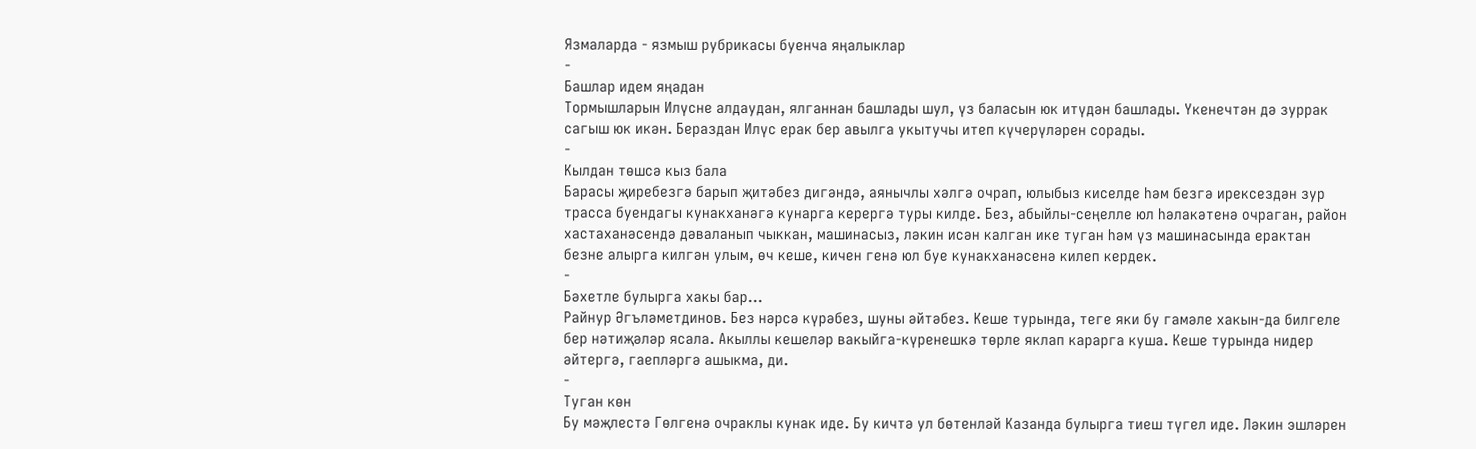Язмаларда - язмыш рубрикасы буенча яңалыклар
-
Башлар идем яңадан
Тормышларын Илүсне алдаудан, ялганнан башлады шул, үз баласын юк итүдән башлады. Үкенечтән дә зуррак сагыш юк икән. Бераздан Илүс ерак бер авылга укытучы итеп күчерүләрен сорады.
-
Кылдан төшсә кыз бала
Барасы җиребезгә барып җитәбез дигәндә, аянычлы хәлгә очрап, юлыбыз киселде һәм безгә ирексездән зур трасса буендагы кунакханәгә кунарга керергә туры килде. Без, абыйлы-сеңелле юл һәлакәтенә очраган, район хастаханәсендә дәваланып чыккан, машинасыз, ләкин исән калган ике туган һәм үз машинасында ерактан безне алырга килгән улым, өч кеше, кичен генә юл буе кунакханәсенә килеп кердек.
-
Бәхетле булырга хакы бар...
Райнур Әгъләметдинов. Без нәрсә күрәбез, шуны әйтәбез. Кеше турында, теге яки бу гамәле хакын-да билгеле бер нәтиҗәләр ясала. Акыллы кешеләр вакыйга-күренешкә төрле яклап карарга куша. Кеше турында нидер әйтергә, гаепләргә ашыкма, ди.
-
Туган көн
Бу мәҗлестә Гөлгенә очраклы кунак иде. Бу кичтә ул бөтенләй Казанда булырга тиеш түгел иде. Ләкин эшләрен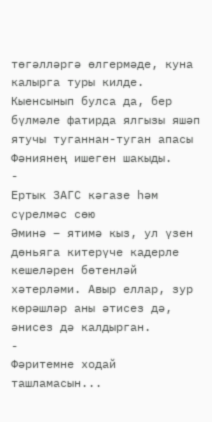төгәлләргә өлгермәде, куна калырга туры килде. Кыенсынып булса да, бер бүлмәле фатирда ялгызы яшәп ятучы туганнан-туган апасы Фәниянең ишеген шакыды.
-
Ертык ЗАГС кәгазе һәм сүрелмәс сөю
Әминә – ятимә кыз, ул үзен дөньяга китерүче кадерле кешеләрен бөтенләй хәтерләми. Авыр еллар, зур көрәшләр аны әтисез дә, әнисез дә калдырган.
-
Фәритемне ходай ташламасын...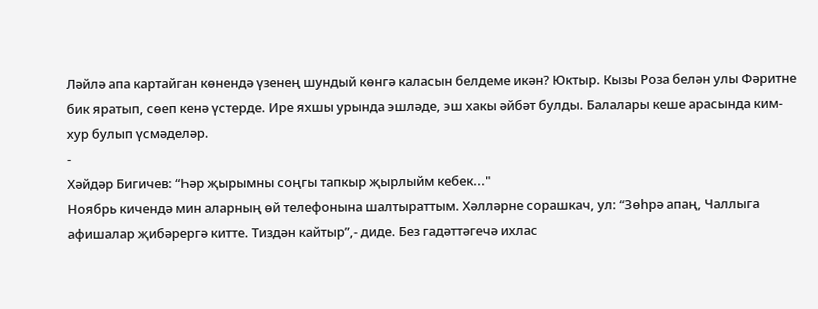Ләйлә апа картайган көнендә үзенең шундый көнгә каласын белдеме икән? Юктыр. Кызы Роза белән улы Фәритне бик яратып, сөеп кенә үстерде. Ире яхшы урында эшләде, эш хакы әйбәт булды. Балалары кеше арасында ким-хур булып үсмәделәр.
-
Хәйдәр Бигичев: “Һәр җырымны соңгы тапкыр җырлыйм кебек..."
Ноябрь кичендә мин аларның өй телефонына шалтыраттым. Хәлләрне сорашкач, ул: “Зөһрә апаң, Чаллыга афишалар җибәрергә китте. Тиздән кайтыр”,- диде. Без гадәттәгечә ихлас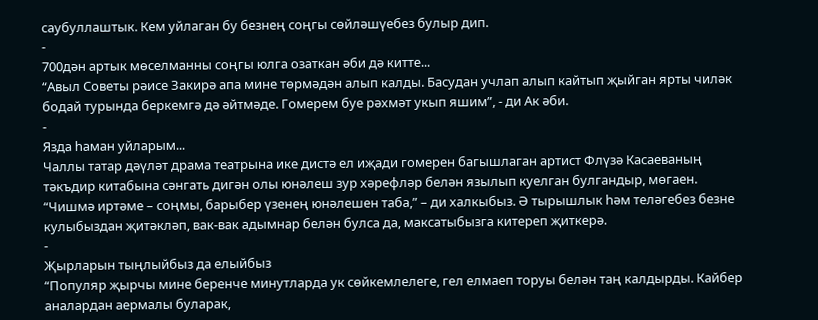саубуллаштык. Кем уйлаган бу безнең соңгы сөйләшүебез булыр дип.
-
700дән артык мөселманны соңгы юлга озаткан әби дә китте...
“Авыл Советы рәисе Закирә апа мине төрмәдән алып калды. Басудан учлап алып кайтып җыйган ярты чиләк бодай турында беркемгә дә әйтмәде. Гомерем буе рәхмәт укып яшим”, - ди Ак әби.
-
Язда һаман уйларым...
Чаллы татар дәүләт драма театрына ике дистә ел иҗади гомерен багышлаган артист Флүзә Касаеваның тәкъдир китабына сәнгать дигән олы юнәлеш зур хәрефләр белән язылып куелган булгандыр, мөгаен. “Чишмә иртәме – соңмы, барыбер үзенең юнәлешен таба,” – ди халкыбыз. Ә тырышлык һәм теләгебез безне кулыбыздан җитәкләп, вак-вак адымнар белән булса да, максатыбызга китереп җиткерә.
-
Җырларын тыңлыйбыз да елыйбыз
“Популяр җырчы мине беренче минутларда ук сөйкемлелеге, гел елмаеп торуы белән таң калдырды. Кайбер аналардан аермалы буларак,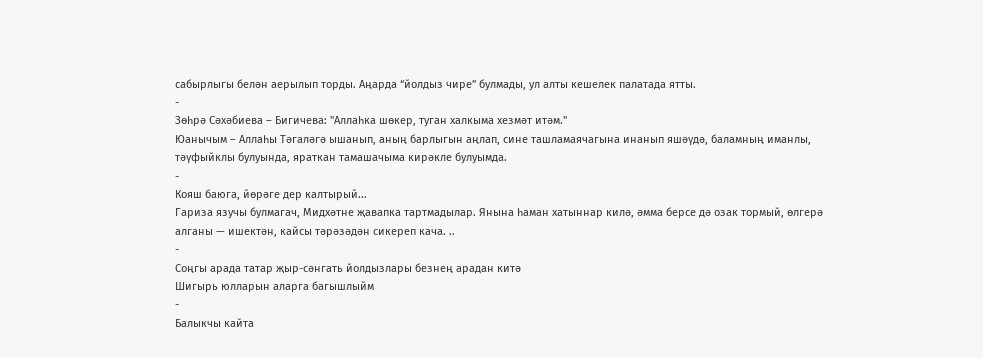сабырлыгы белән аерылып торды. Аңарда “йолдыз чире” булмады, ул алты кешелек палатада ятты.
-
Зөһрә Сәхәбиева – Бигичева: "Аллаһка шөкер, туган халкыма хезмәт итәм."
Юанычым – Аллаһы Тәгаләгә ышанып, аның барлыгын аңлап, сине ташламаячагына инанып яшәүдә, баламның иманлы, тәүфыйклы булуында, яраткан тамашачыма кирәкле булуымда.
-
Кояш баюга, йөрәге дер калтырый...
Гариза язучы булмагач, Мидхәтне җавапка тартмадылар. Янына һаман хатыннар килә, әмма берсе дә озак тормый, өлгерә алганы — ишектән, кайсы тәрәзәдән сикереп кача. ..
-
Соңгы арада татар җыр-сәнгать йолдызлары безнең арадан китә
Шигырь юлларын аларга багышлыйм
-
Балыкчы кайта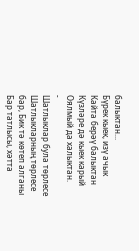балыктан...
Бүрек кыек, изү ачык Кайта берәү балыктан Күзләре дә кыек карый Оялмый да халыктан.
-
Шатлыклар була төрлесе
Шатлыкларның төрлесе бар, Бик тә көтеп алганы Бар татлысы, хәтта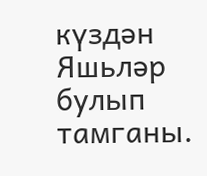күздән Яшьләр булып тамганы.